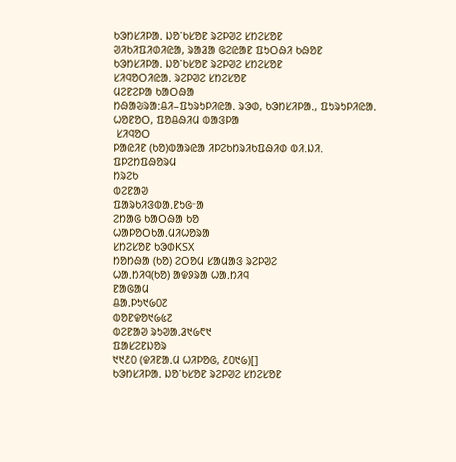ᱠᱳᱴᱥᱤᱞᱟᱹ ᱡᱚᱸᱠᱥᱚᱱ ᱨᱮᱞᱣᱮ ᱥᱴᱮᱥᱚᱱ
ᱣᱤᱠᱤᱯᱤᱰᱤᱭᱟ, ᱨᱟᱲᱟ ᱜᱮᱭᱟᱱ ᱯᱩᱛᱷᱤ ᱠᱷᱚᱱ
ᱠᱳᱴᱥᱤᱞᱟᱹ ᱡᱚᱸᱠᱥᱚᱱ ᱨᱮᱞᱣᱮ ᱥᱴᱮᱥᱚᱱ
ᱥᱤᱧᱚᱛᱤᱭᱟᱹ ᱨᱮᱞᱣᱮ ᱥᱴᱮᱥᱚᱱ
ᱢᱮᱱᱮᱞᱟ ᱠᱟᱛᱷᱟ
ᱴᱷᱟᱶᱨᱟᱺᱪᱤ–ᱯᱩᱨᱩᱞᱤᱭᱟᱹ ᱨᱳᱰ, ᱠᱳᱴᱥᱤᱞᱟᱹ, ᱯᱩᱨᱩᱞᱤᱭᱟᱹ ᱦᱚᱱᱚᱛ, ᱯᱚᱪᱷᱤᱢ ᱵᱟᱝᱞᱟ
 ᱥᱤᱧᱚᱛ
ᱞᱟᱭᱤᱱ (ᱠᱚ)ᱵᱟᱨᱭᱟ ᱤᱞᱮᱠᱴᱨᱤᱠᱯᱷᱤᱰ ᱵᱤ.ᱡᱤ.
ᱯᱞᱮᱴᱯᱷᱚᱨᱢ
ᱴᱨᱮᱠ
ᱵᱮᱱᱟᱣ
ᱯᱟᱨᱠᱤᱝᱵᱟᱹᱱᱩᱜᱼᱟ
ᱮᱴᱟᱜ ᱠᱟᱛᱷᱟ ᱠᱚ
ᱦᱟᱞᱚᱛᱠᱟᱹᱢᱤᱦᱚᱨᱟ
ᱥᱴᱮᱥᱚᱱ ᱠᱳᱰKSX
ᱴᱚᱴᱷᱟ (ᱠᱚ) ᱮᱛᱚᱢ ᱥᱟᱢᱟᱝ ᱨᱮᱞᱣᱮ
ᱦᱟᱹᱴᱤᱧ(ᱠᱚ) ᱟᱫᱽᱨᱟ ᱦᱟᱹᱴᱤᱧ
ᱱᱟᱜᱟᱢ
ᱪᱟᱹᱞᱩ᱑᱙᱐᱗
ᱵᱚᱱᱫᱚ᱑᱙᱕᱗
ᱵᱮᱱᱟᱣ ᱨᱩᱣᱟᱹᱲ᱑᱙᱖᱑
ᱯᱟᱥᱮᱱᱡᱚᱨ
᱑᱑᱒᱐ (ᱫᱤᱱᱟᱹᱢ ᱦᱤᱞᱚᱜ, ᱒᱐᱑᱙)[]
ᱠᱳᱴᱥᱤᱞᱟᱹ ᱡᱚᱸᱠᱥᱚᱱ ᱨᱮᱞᱣᱮ ᱥᱴᱮᱥᱚᱱ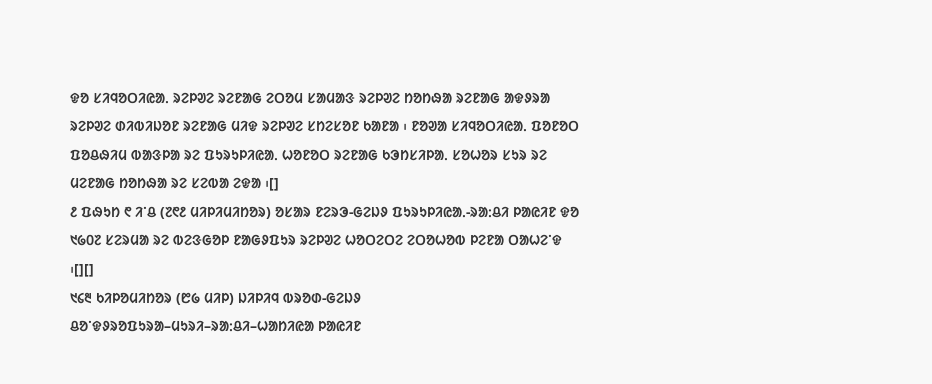ᱫᱚ ᱥᱤᱧᱚᱛᱤᱭᱟᱹ ᱨᱮᱞᱣᱮ ᱨᱮᱱᱟᱜ ᱮᱛᱚᱢ ᱥᱟᱢᱟᱝ ᱨᱮᱞᱣᱮ ᱴᱚᱴᱷᱟ ᱨᱮᱱᱟᱜ ᱟᱫᱽᱨᱟ ᱨᱮᱞᱣᱮ ᱰᱤᱵᱤᱡᱚᱱ ᱨᱮᱱᱟᱜ ᱢᱤᱫ ᱨᱮᱞᱣᱮ ᱥᱴᱮᱥᱚᱱ ᱠᱟᱱᱟ ᱾ ᱱᱚᱣᱟ ᱥᱤᱧᱚᱛᱤᱭᱟᱹ ᱯᱚᱱᱚᱛ ᱯᱚᱪᱷᱤᱢ ᱵᱟᱝᱞᱟ ᱨᱮ ᱯᱩᱨᱩᱞᱤᱭᱟᱹ ᱦᱚᱱᱚᱛ ᱨᱮᱱᱟᱜ ᱠᱳᱴᱥᱤᱞᱟᱹ ᱥᱚᱦᱚᱨ ᱥᱩᱨ ᱨᱮ ᱢᱮᱱᱟᱜ ᱴᱚᱴᱷᱟ ᱨᱮ ᱥᱮᱵᱟ ᱮᱫᱟ ᱾[]
᱒ ᱯᱷᱩᱴ ᱖ ᱤᱸᱪ (᱗᱖᱒ ᱢᱤᱞᱤᱢᱤᱴᱚᱨ) ᱚᱥᱟᱨ ᱱᱮᱨᱳ-ᱜᱮᱡᱽ ᱯᱩᱨᱩᱞᱤᱭᱟᱹ-ᱨᱟᱺᱪᱤ ᱞᱟᱭᱤᱱ ᱫᱚ ᱑᱙᱐᱗ ᱥᱮᱨᱢᱟ ᱨᱮ ᱵᱮᱝᱜᱚᱞ ᱱᱟᱜᱽᱯᱩᱨ ᱨᱮᱞᱣᱮ ᱦᱚᱛᱮᱛᱮ ᱮᱛᱚᱦᱚᱵ ᱞᱮᱱᱟ ᱛᱟᱦᱮᱸᱫ ᱾[][]
᱑᱔᱓ ᱠᱤᱞᱚᱢᱤᱴᱚᱨ (᱘᱙ ᱢᱤᱞ) ᱡᱤᱞᱤᱧ ᱵᱨᱚᱰ-ᱜᱮᱡᱽ ᱪᱚᱸᱫᱽᱨᱚᱯᱩᱨᱟ–ᱢᱩᱨᱤ–ᱨᱟᱺᱪᱤ–ᱦᱟᱴᱤᱭᱟ ᱞᱟᱭᱤᱱ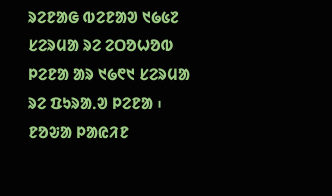ᱨᱮᱱᱟᱜ ᱵᱮᱱᱟᱣ ᱑᱙᱕᱗ ᱥᱮᱨᱢᱟ ᱨᱮ ᱮᱛᱚᱦᱚᱵ ᱞᱮᱱᱟ ᱟᱨ ᱑᱙᱖᱑ ᱥᱮᱨᱢᱟ ᱨᱮ ᱯᱩᱨᱟᱹᱣ ᱞᱮᱱᱟ ᱾ ᱱᱚᱶᱟ ᱞᱟᱭᱤᱱ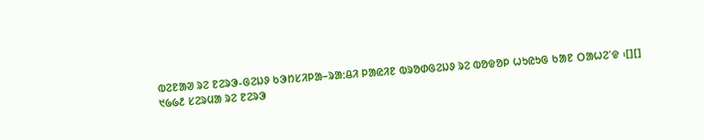ᱵᱮᱱᱟᱣ ᱨᱮ ᱱᱮᱨᱳ-ᱜᱮᱡᱽ ᱠᱳᱴᱥᱤᱞᱟ–ᱨᱟᱺᱪᱤ ᱞᱟᱭᱤᱱ ᱵᱨᱚᱰᱜᱮᱡᱽ ᱨᱮ ᱵᱚᱫᱚᱞ ᱦᱩᱭᱩᱜ ᱠᱟᱱ ᱛᱟᱦᱮᱸᱫ ᱾[][]
᱑᱙᱙᱒ ᱥᱮᱨᱢᱟ ᱨᱮ ᱱᱮᱨᱳ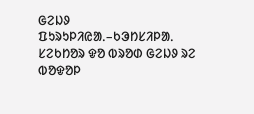ᱜᱮᱡᱽ ᱯᱩᱨᱩᱞᱤᱭᱟᱹ–ᱠᱳᱴᱥᱤᱞᱟᱹ ᱥᱮᱠᱴᱚᱨ ᱫᱚ ᱵᱨᱚᱰ ᱜᱮᱡᱽ ᱨᱮ ᱵᱚᱫᱚᱞ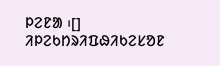ᱞᱮᱱᱟ ᱾[]
ᱤᱞᱮᱠᱴᱨᱤᱯᱷᱤᱠᱮᱥᱚᱱ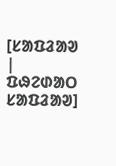[ᱥᱟᱯᱲᱟᱣ | ᱯᱷᱮᱰᱟᱛ ᱥᱟᱯᱲᱟᱣ]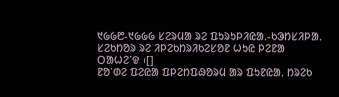᱑᱙᱙᱘-᱑᱙᱙᱙ ᱥᱮᱨᱢᱟ ᱨᱮ ᱯᱩᱨᱩᱞᱤᱭᱟᱹ-ᱠᱳᱴᱥᱤᱞᱟᱹ ᱥᱮᱠᱴᱚᱨ ᱨᱮ ᱤᱞᱮᱠᱴᱨᱤᱠᱮᱥᱚᱱ ᱦᱩᱭ ᱞᱮᱱᱟ ᱛᱟᱦᱮᱸᱫ ᱾[]
ᱱᱚᱸᱰᱮ ᱯᱮᱭᱟ ᱯᱞᱮᱴᱯᱷᱚᱨᱢ ᱟᱨ ᱯᱩᱱᱭᱟᱹ ᱴᱨᱮᱠ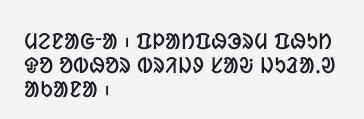ᱢᱮᱱᱟᱜᱼᱟ ᱾ ᱯᱞᱟᱴᱯᱷᱳᱨᱢ ᱯᱷᱩᱴ ᱫᱚ ᱚᱵᱷᱚᱨ ᱵᱨᱤᱡᱽ ᱥᱟᱶ ᱡᱩᱲᱟᱹᱣ ᱟᱠᱟᱱᱟ ᱾